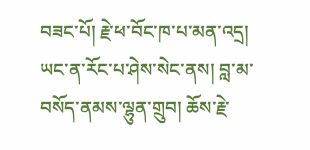བཟང་པོ། རྗེ་ཕ་བོང་ཁ་པ་མན་འདྲ། ཡང་ན་རོང་པ་ཤེས་སེང་ནས། བླ་མ་བསོད་ནམས་ལྷུན་གྲུབ། ཆོས་རྗེ་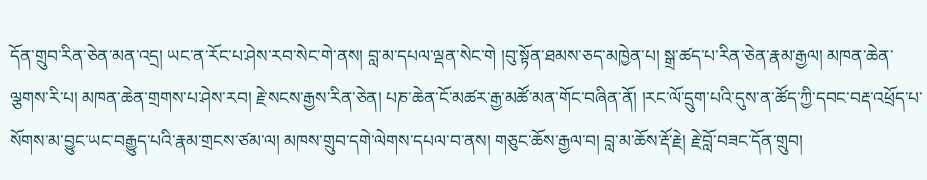དོན་གྲུབ་རིན་ཅེན་མན་འདྲ། ཡང་ན་རོང་པ་ཤེས་རབ་སེང་གེ་ནས། བླ་མ་དཔལ་ལྡན་སེང་གེ །བུ་སྟོན་ཐམས་ཅད་མཁྱེན་པ། སྒྲ་ཚད་པ་རིན་ཅེན་རྣམ་རྒྱལ། མཁན་ཆེན་ལྕགས་རི་པ། མཁན་ཆེན་གྲགས་པ་ཤེས་རབ། རྗེ་སངས་རྒྱས་རིན་ཅེན། པཎ་ཆེན་ངོ་མཚར་རྒྱ་མཚོ་མན་གོང་བཞིན་ནོ། །རང་ལོ་དྲུག་པའི་དུས་ན་ཚོད་ཀྱི་དབང་བརྡ་འཕྲོད་པ་སོགས་མ་བྱུང་ཡང་བརྒྱུད་པའི་རྣམ་གྲངས་ཙམ་ལ། མཁས་གྲུབ་དགེ་ལེགས་དཔལ་བ་ནས། གཅུང་ཆོས་རྒྱལ་བ། བླ་མ་ཆོས་རྡོ་རྗེ། རྗེ་བློ་བཟང་དོན་གྲུབ།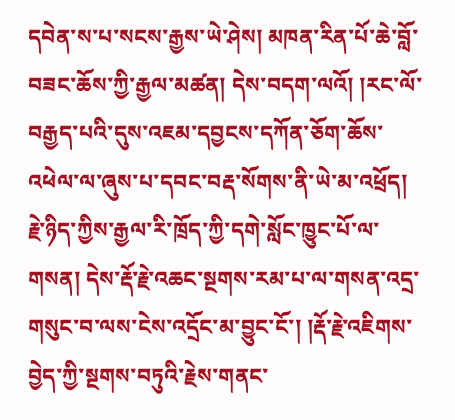དབེན་ས་པ་སངས་རྒྱས་ཡེ་ཤེས། མཁན་རིན་པོ་ཆེ་བློ་བཟང་ཆོས་ཀྱི་རྒྱལ་མཚན། དེས་བདག་ལའོ། །རང་ལོ་བརྒྱད་པའི་དུས་འཇམ་དབྱངས་དཀོན་ཅོག་ཆོས་འཕེལ་ལ་ཞུས་པ་དབང་བརྡ་སོགས་ནི་ཡེ་མ་འཕྲོད། རྗེ་ཉིད་ཀྱིས་རྒྱལ་རི་ཁྲོད་ཀྱི་དགེ་སློང་ཁྱུང་པོ་ལ་གསན། དེས་རྡོ་རྗེ་འཆང་སྔགས་རམ་པ་ལ་གསན་འདྲ་གསུང་བ་ལས་ངེས་འདྲོང་མ་བྱུང་ངོ་། །རྡོ་རྗེ་འཇིགས་བྱེད་ཀྱི་སྔགས་བཏུའི་རྗེས་གནང་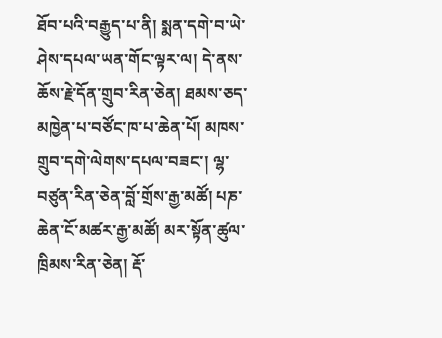ཐོབ་པའི་བརྒྱུད་པ་ནི། སྨན་དགེ་བ་ཡེ་ཤེས་དཔལ་ཡན་གོང་ལྟར་ལ། དེ་ནས་ཆོས་རྗེ་དོན་གྲུབ་རིན་ཅེན། ཐམས་ཅད་མཁྱེན་པ་བཙོང་ཁ་པ་ཆེན་པོ། མཁས་གྲུབ་དགེ་ལེགས་དཔལ་བཟང་། ལྷ་བཙུན་རིན་ཅེན་བློ་གྲོས་རྒྱ་མཚོ། པཎ་ཆེན་ངོ་མཚར་རྒྱ་མཚོ། མར་སྟོན་ཚུལ་ཁྲིམས་རིན་ཅེན། རྡོ་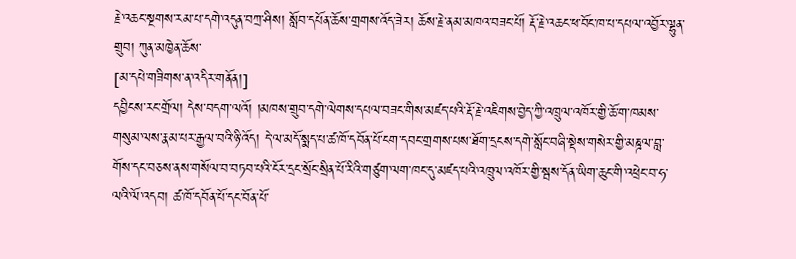རྗེ་འཆང་སྔགས་རམ་པ་དགེ་འདུན་བཀྲ་ཤིས། སློབ་དཔོན་ཆོས་གྲགས་འོད་ཟེར། ཆོས་རྗེ་ནམ་མཁའ་བཟང་པོ། རྡོ་རྗེ་འཆང་ཕ་བོང་ཁ་པ་དཔལ་འབྱོར་ལྷུན་གྲུབ། ཀུན་མཁྱེན་ཆོས་
[མ་དཔེ་གཟིགས་ན་འདིར་གནོན།]
དབྱིངས་རང་གྲོལ། དེས་བདག་ལའོ། །མཁས་གྲུབ་དགེ་ལེགས་དཔལ་བཟང་གིས་མཛད་པའི་རྡོ་རྗེ་འཇིགས་བྱེད་ཀྱི་འཁྲུལ་འཁོར་གྱི་ཆོ་ག་ཁམས་གསུམ་ལས་རྣམ་པར་རྒྱལ་བའི་ཉི་འོད། དེ་ལ་མདོ་སྨད་པ་ཚ་ཁོ་དབོན་པོ་ངག་དབང་གྲགས་པས་ཐོག་དྲངས་དགེ་སློང་བཞི་སྡེས་གསེར་གྱི་མཎྜལ་བླ་གོས་དང་བཅས་ནས་གསོལ་བ་བཏབ་པའི་ངོར་དྲང་སྲོང་སྲིན་པོ་རིའི་གཙུག་ལག་ཁང་དུ་མཛད་པའི་འཁྲུལ་འཁོར་གྱི་སྦས་དོན་ཡིག་ཆུང་གི་འཕྲེང་བ་ཧ་ལའི་ལོ་འདབ། ཚ་ཁོ་དབོན་པོ་དང་བོན་པོ་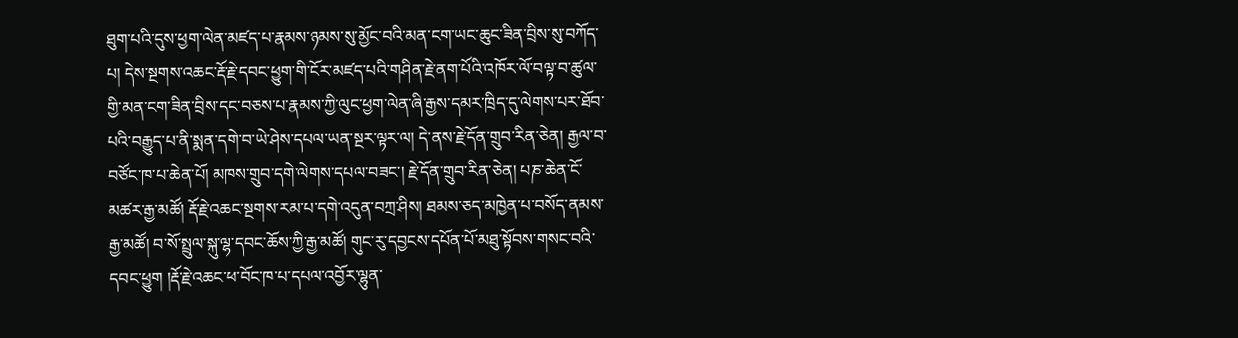ཐུག་པའི་དུས་ཕྱག་ལེན་མཛད་པ་རྣམས་ཉམས་སུ་མྱོང་བའི་མན་ངག་ཡང་ཆུང་ཟིན་བྲིས་སུ་བཀོད་པ། དེས་སྔགས་འཆང་རྡོ་རྗེ་དབང་ཕྱུག་གི་ངོར་མཛད་པའི་གཤིན་རྗེ་ནག་པོའི་འཁོར་ལོ་བལྟ་བ་ཚུལ་གྱི་མན་ངག་ཟིན་བྲིས་དང་བཅས་པ་རྣམས་ཀྱི་ལུང་ཕྱག་ལེན་ཞི་རྒྱས་དམར་ཁྲིད་དུ་ལེགས་པར་ཐོབ་པའི་བརྒྱུད་པ་ནི་སྨན་དགེ་བ་ཡེ་ཤེས་དཔལ་ཡན་སྔར་ལྟར་ལ། དེ་ནས་རྗེ་དོན་གྲུབ་རིན་ཅེན། རྒྱལ་བ་བཙོང་ཁ་པ་ཆེན་པོ། མཁས་གྲུབ་དགེ་ལེགས་དཔལ་བཟང་། རྗེ་དོན་གྲུབ་རིན་ཅེན། པཎ་ཆེན་ངོ་མཚར་རྒྱ་མཚོ། རྡོ་རྗེ་འཆང་སྔགས་རམ་པ་དགེ་འདུན་བཀྲ་ཤིས། ཐམས་ཅད་མཁྱེན་པ་བསོད་ནམས་རྒྱ་མཚོ། བ་སོ་སྤྲུལ་སྐུ་ལྷ་དབང་ཆོས་ཀྱི་རྒྱ་མཚོ། གུང་རུ་དབྱངས་དཔོན་པོ་མཐུ་སྟོབས་གསང་བའི་དབང་ཕྱུག །རྡོ་རྗེ་འཆང་ཕ་བོང་ཁ་པ་དཔལ་འབྱོར་ལྷུན་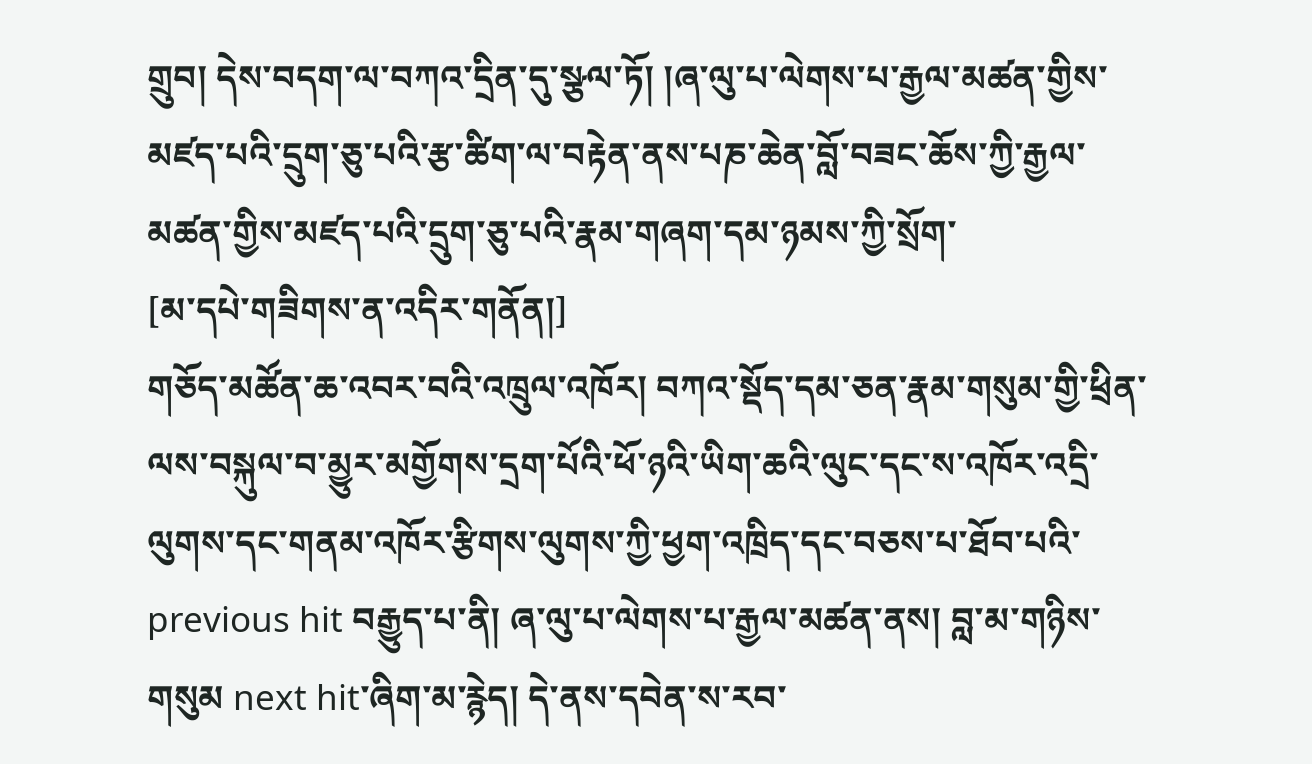གྲུབ། དེས་བདག་ལ་བཀའ་དྲིན་དུ་སྩལ་ཏོ། །ཞ་ལུ་པ་ལེགས་པ་རྒྱལ་མཚན་གྱིས་མཛད་པའི་དྲུག་ཅུ་པའི་རྩ་ཚིག་ལ་བརྟེན་ནས་པཎ་ཆེན་བློ་བཟང་ཆོས་ཀྱི་རྒྱལ་མཚན་གྱིས་མཛད་པའི་དྲུག་ཅུ་པའི་རྣམ་གཞག་དམ་ཉམས་ཀྱི་སྲོག་
[མ་དཔེ་གཟིགས་ན་འདིར་གནོན།]
གཅོད་མཚོན་ཆ་འབར་བའི་འཁྲུལ་འཁོར། བཀའ་སྡོད་དམ་ཅན་རྣམ་གསུམ་གྱི་ཕྲིན་ལས་བསྐུལ་བ་མྱུར་མགྱོགས་དྲག་པོའི་ཕོ་ཉའི་ཡིག་ཆའི་ལུང་དང་ས་འཁོར་འདྲི་ལུགས་དང་གནམ་འཁོར་རྩིགས་ལུགས་ཀྱི་ཕྱག་འཁྲིད་དང་བཅས་པ་ཐོབ་པའི་previous hit བརྒྱུད་པ་ནི། ཞ་ལུ་པ་ལེགས་པ་རྒྱལ་མཚན་ནས། བླ་མ་གཉིས་གསུམ next hit་ཞིག་མ་རྙེད། དེ་ནས་དབེན་ས་རབ་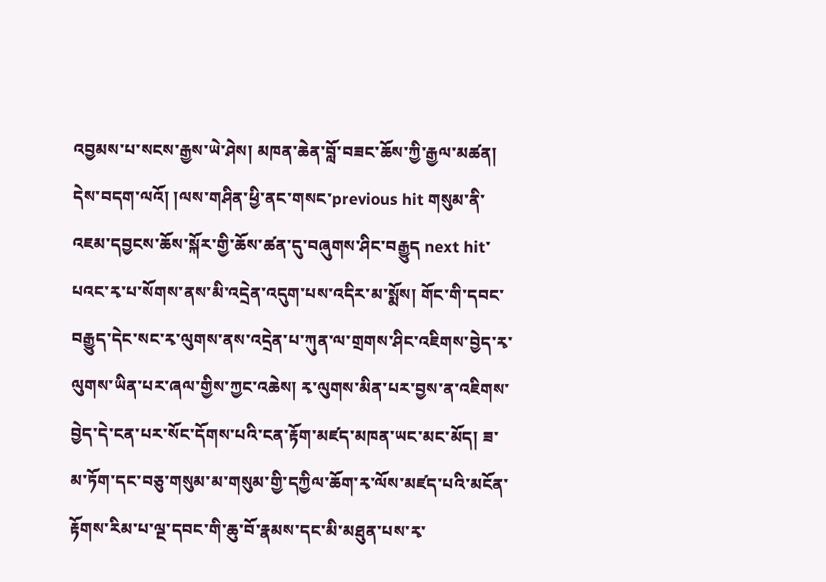འབྱམས་པ་སངས་རྒྱས་ཡེ་ཤེས། མཁན་ཆེན་བློ་བཟང་ཆོས་ཀྱི་རྒྱལ་མཚན། དེས་བདག་ལའོ། །ལས་གཤིན་ཕྱི་ནང་གསང་previous hit གསུམ་ནི་འཇམ་དབྱངས་ཆོས་སྐོར་གྱི་ཆོས་ཚན་དུ་བཞུགས་ཤིང་བརྒྱུད next hit་པའང་རྭ་པ་སོགས་ནས་མི་འདྲེན་འདུག་པས་འདིར་མ་སྨོས། གོང་གི་དབང་བརྒྱུད་དེང་སང་རྭ་ལུགས་ནས་འདྲེན་པ་ཀུན་ལ་གྲགས་ཤིང་འཇིགས་བྱེད་རྭ་ལུགས་ཡིན་པར་ཞལ་གྱིས་ཀྱང་འཆེས། རྭ་ལུགས་མིན་པར་བྱས་ན་འཇིགས་བྱེད་དེ་ངན་པར་སོང་དོགས་པའི་ངན་རྟོག་མཛད་མཁན་ཡང་མང་མོད། ཟ་མ་ཏོག་དང་བཅུ་གསུམ་མ་གསུམ་གྱི་དཀྱིལ་ཆོག་རྭ་ལོས་མཛད་པའི་མངོན་རྟོགས་རིམ་པ་ལྔ་དབང་གི་ཆུ་བོ་རྣམས་དང་མི་མཐུན་པས་རྭ་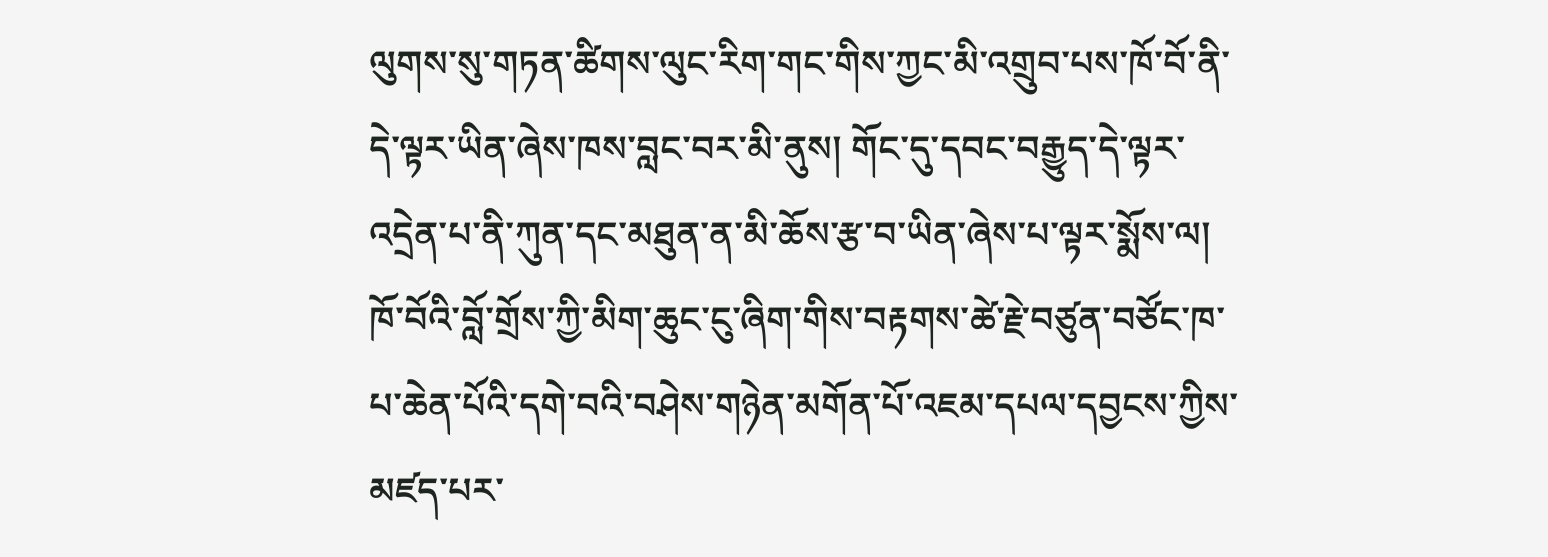ལུགས་སུ་གཏན་ཚིགས་ལུང་རིག་གང་གིས་ཀྱང་མི་འགྲུབ་པས་ཁོ་བོ་ནི་དེ་ལྟར་ཡིན་ཞེས་ཁས་བླང་བར་མི་ནུས། གོང་དུ་དབང་བརྒྱུད་དེ་ལྟར་འདྲེན་པ་ནི་ཀུན་དང་མཐུན་ན་མི་ཆོས་རྩ་བ་ཡིན་ཞེས་པ་ལྟར་སྨོས་ལ། ཁོ་བོའི་བློ་གྲོས་ཀྱི་མིག་ཆུང་ངུ་ཞིག་གིས་བརྟགས་ཚེ་རྗེ་བཙུན་བཙོང་ཁ་པ་ཆེན་པོའི་དགེ་བའི་བཤེས་གཉེན་མགོན་པོ་འཇམ་དཔལ་དབྱངས་ཀྱིས་མཛད་པར་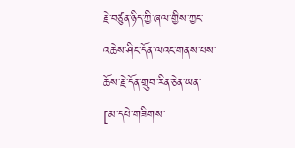རྗེ་བཙུན་ཉིད་ཀྱི་ཞལ་གྱིས་ཀྱང་འཆེས་ཤིང་དོན་ལའང་གནས་པས་ཆོས་རྗེ་དོན་གྲུབ་རིན་ཅེན་ཡན་
[མ་དཔེ་གཟིགས་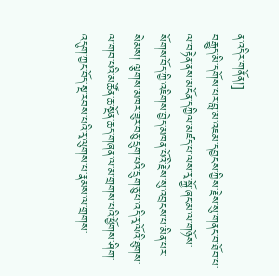ན་འདིར་གནོན།]
བརྒྱུད་མི་དགོས་པར་བླ་མ་འཇམ་དབྱངས་ཀྱིས་རྗེས་སུ་གནང་བ་ཐོབ་པ་ལ་བརྟེན་ནས་མངོན་དཀྱིལ་མཛད་པ་ལས་རྭ་སྐྱོ་ཞང་མ་ལ་གཉོས་སོགས་བོད་ཀྱི་འཇིགས་བྱེད་མཁན་པོའི་རྗེས་སུ་འབྲངས་པ་མིན་པར་སེམས། ལྕགས་མཁར་ཟུར་བཅུ་དྲུག་པའི་དྲུག་ཅུ་པ་འདི་རྭ་ལོའི་ཐུགས་ལ་གབ་པའི་མཚོན་ཆ་སྔོན་ཆད་གཞན་ལ་མ་གྲགས་པའི་ཕྱོགས་ཤིག་འདུག་ཀྱང་བོད་སྔ་རབས་པའི་རྭ་ལུགས་པ་རྣམས་ལ་གྲགས་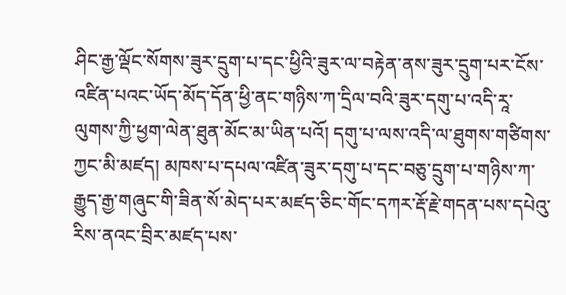ཤིང་རྒྱ་ལྡོང་སོགས་ཟུར་དྲུག་པ་དང་ཕྱིའི་ཟུར་ལ་བརྟེན་ནས་ཟུར་དྲུག་པར་ངོས་འཛིན་པའང་ཡོད་མོད་དོན་ཕྱི་ནང་གཉིས་ཀ་དྲིལ་བའི་ཟུར་དགུ་པ་འདི་རཱ་ལུགས་ཀྱི་ཕྱག་ལེན་ཐུན་མོང་མ་ཡིན་པའོ། དགུ་པ་ལས་འདི་ལ་ཐུགས་གཙིགས་ཀྱང་མི་མཛད། མཁས་པ་དཔལ་འཛིན་ཟུར་དགུ་པ་དང་བཅུ་དྲུག་པ་གཉིས་ཀ་རྒྱུད་རྒྱ་གཞུང་གི་ཟིན་སོ་མེད་པར་མཛད་ཅིང་གོང་དཀར་རྡོ་རྗེ་གདན་པས་དཔེའུ་རིས་ནའང་བྲིར་མཛད་པས་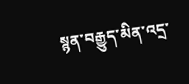སྙན་བརྒྱུད་མིན་འདྲ་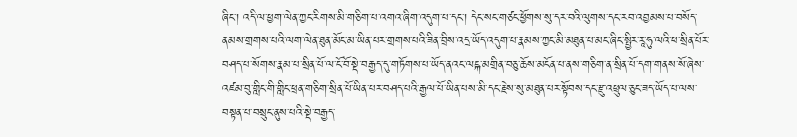ཞིང་། འདི་ལ་ཕྱག་ལེན་ཀྱང་རིགས་མི་གཅིག་པ་འགའ་ཞིག་འདུག་པ་དང་། དེང་སང་གཙང་ཕྱོགས་སུ་དར་བའི་ལུགས་དང་རབ་འབྱམས་པ་བསོད་ནམས་གྲགས་པའི་ལག་ལེན་ཐུན་མོང་མ་ཡིན་པར་གྲགས་པའི་ཟིན་བྲིས་འདྲ་ཡོད་འདུག་པ་རྣམས་ཀྱང་མི་མཐུན་པ་མང་ཞིང་སྤྱིར་རཱ་ཧུ་ལའི་ཕ་སྲིན་པོར་བཤད་པ་སོགས་རྣམ་པ་སྲིན་པོ་ལ་ངོ་བོ་སྡེ་བརྒྱད་དུ་གཏོགས་པ་ཡོད་ནའང་ལངྐ་མགྲིན་བཅུ་ཆོས་མངོན་པ་ནས་གཅིག་ན་སྲིན་པོ་དག་གནས་སོ་ཞེས་འཛམ་བུ་གླིང་གི་གླིང་ཕྲན་གཅིག་སྲིན་པོ་ཡིན་པར་བཤད་པའི་རྒྱལ་པོ་ཡིན་པས་མི་དང་རྗེས་སུ་མཐུན་པར་སྟོབས་དང་རྫུ་འཕྲུལ་ཅུང་ཟད་ཡོད་པ་ལས་བསྟན་པ་བསྲུང་ནུས་པའི་སྡེ་བརྒྱད་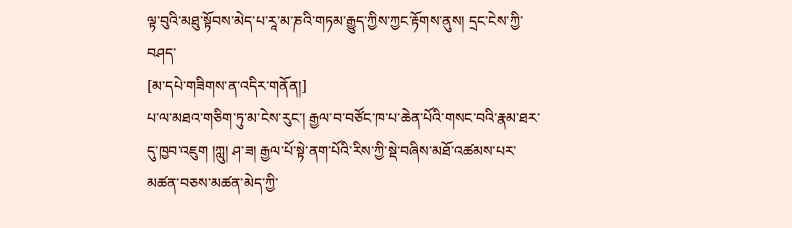ལྟ་བུའི་མཐུ་སྟོབས་མེད་པ་རཱ་མ་ཎའི་གཏམ་རྒྱུད་ཀྱིས་ཀྱང་རྟོགས་ནུས། དྲང་ངེས་ཀྱི་བཤད་
[མ་དཔེ་གཟིགས་ན་འདིར་གནོན།]
པ་ལ་མཐའ་གཅིག་ཏུ་མ་ངེས་རུང་། རྒྱལ་བ་བཙོང་ཁ་པ་ཆེན་པོའི་གསང་བའི་རྣམ་ཐར་དུ་ཁྱབ་འཇུག །ཀླུ། ཤ་ཟ། རྒྱལ་པོ་སྟེ་ནག་པོའི་རིས་ཀྱི་སྡེ་བཞིས་མཐོ་འཚམས་པར་མཚན་བཅས་མཚན་མེད་ཀྱི་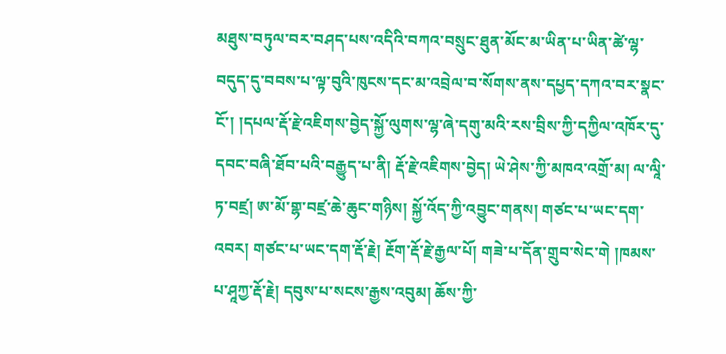མཐུས་བཏུལ་བར་བཤད་པས་འདིའི་བཀའ་བསྲུང་ཐུན་མོང་མ་ཡིན་པ་ཡིན་ཚེ་ལྷ་བདུད་དུ་བབས་པ་ལྟ་བུའི་ཁུངས་དང་མ་འབྲེལ་བ་སོགས་ནས་དཔྱད་དཀའ་བར་སྣང་ངོ་། །དཔལ་རྡོ་རྗེ་འཇིགས་བྱེད་སྐྱོ་ལུགས་ལྷ་ཞེ་དགུ་མའི་རས་བྲིས་ཀྱི་དཀྱིལ་འཁོར་དུ་དབང་བཞི་ཐོབ་པའི་བརྒྱུད་པ་ནི། རྡོ་རྗེ་འཇིགས་བྱེད། ཡེ་ཤེས་ཀྱི་མཁའ་འགྲོ་མ། ལ་ལཱི་ཏ་བཛྲ། ཨ་མོ་གྷ་བཛྲ་ཆེ་ཆུང་གཉིས། སྐྱོ་འོད་ཀྱི་འབྱུང་གནས། གཙང་པ་ཡང་དག་འབར། གཙང་པ་ཡང་དག་རྡོ་རྗེ། རྔོག་རྡོ་རྗེ་རྒྱལ་པོ། གཟེ་པ་དོན་གྲུབ་སེང་གེ །ཁམས་པ་ཤཱཀྱ་རྡོ་རྗེ། དབུས་པ་སངས་རྒྱས་འབུམ། ཆོས་ཀྱི་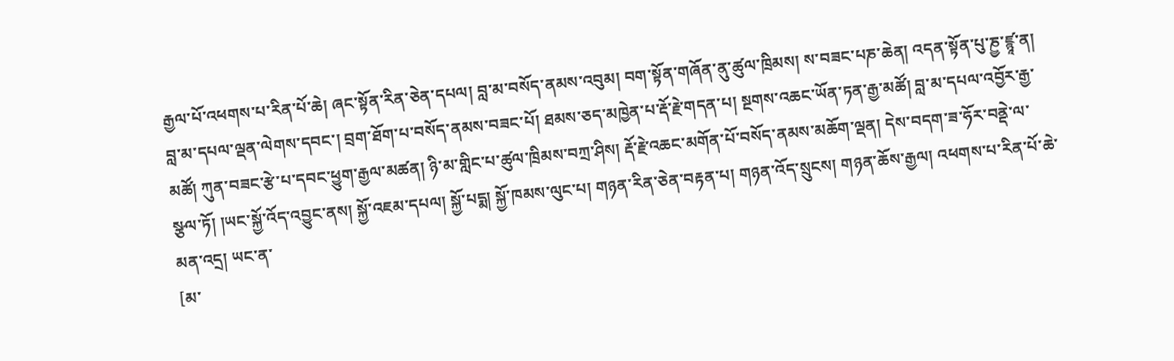རྒྱལ་པོ་འཕགས་པ་རིན་པོ་ཆེ། ཞང་སྟོན་རིན་ཅེན་དཔལ། བླ་མ་བསོད་ནམས་འབུམ། བག་སྟོན་གཞོན་ནུ་ཚུལ་ཁྲིམས། ས་བཟང་པཎ་ཆེན། འདན་སྟོན་པུ་ཎྱ་ཛྙཱ་ན། བླ་མ་དཔལ་ལྡན་ལེགས་དབང་། བྲག་ཐོག་པ་བསོད་ནམས་བཟང་པོ། ཐམས་ཅད་མཁྱེན་པ་རྡོ་རྗེ་གདན་པ། སྔགས་འཆང་ཡོན་ཏན་རྒྱ་མཚོ། བླ་མ་དཔལ་འབྱོར་རྒྱ་མཚོ། ཀུན་བཟང་རྩེ་པ་དབང་ཕྱུག་རྒྱལ་མཚན། ཉི་མ་གླིང་པ་ཚུལ་ཁྲིམས་བཀྲ་ཤིས། རྡོ་རྗེ་འཆང་མགོན་པོ་བསོད་ནམས་མཆོག་ལྡན། དེས་བདག་ཟ་ཧོར་བནྡེ་ལ་སྩལ་ཏོ། །ཡང་སྐྱོ་འོད་འབྱུང་ནས། སྐྱོ་འཇམ་དཔལ། སྐྱོ་པདྨ། སྐྱོ་ཁམས་ལུང་པ། གཉན་རིན་ཅེན་བརྟན་པ། གཉན་འོད་སྲུངས། གཉན་ཆོས་རྒྱལ། འཕགས་པ་རིན་པོ་ཆེ་མན་འདྲ། ཡང་ན་
[མ་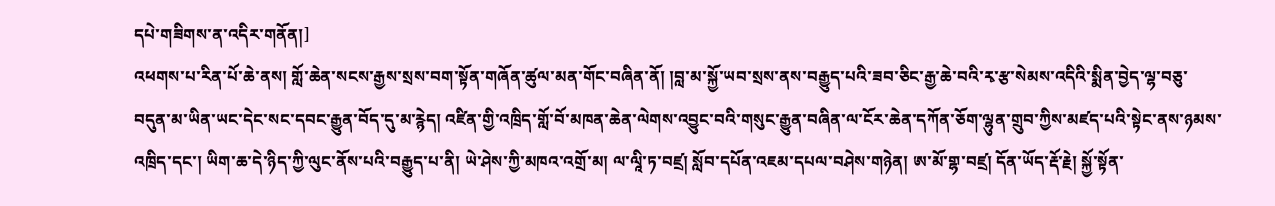དཔེ་གཟིགས་ན་འདིར་གནོན།]
འཕགས་པ་རིན་པོ་ཆེ་ནས། གློ་ཆེན་སངས་རྒྱས་སྲས་བག་སྟོན་གཞོན་ཚུལ་མན་གོང་བཞིན་ནོ། །བླ་མ་སྐྱོ་ཡབ་སྲས་ནས་བརྒྱུད་པའི་ཟབ་ཅིང་རྒྱ་ཆེ་བའི་རྭ་རྩ་སེམས་འདིའི་སྨིན་བྱེད་ལྷ་བཅུ་བདུན་མ་ཡིན་ཡང་དེང་སང་དབང་རྒྱུན་བོད་དུ་མ་རྙེད། འཛིན་གྱི་འཁྲིད་གློ་བོ་མཁན་ཆེན་ལེགས་འབྱུང་བའི་གསུང་རྒྱུན་བཞིན་ལ་ངོར་ཆེན་དཀོན་ཅོག་ལྷུན་གྲུབ་ཀྱིས་མཛད་པའི་སྟེང་ནས་ཉམས་འཁྲིད་དང་། ཡིག་ཆ་དེ་ཉིད་ཀྱི་ལུང་ནོས་པའི་བརྒྱུད་པ་ནི། ཡེ་ཤེས་ཀྱི་མཁའ་འགྲོ་མ། ལ་ལཱི་ཏ་བཛྲ། སློབ་དཔོན་འཇམ་དཔལ་བཤེས་གཉེན། ཨ་མོ་གྷ་བཛྲ། དོན་ཡོད་རྡོ་རྗེ། སྐྱོ་སྟོན་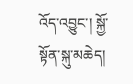འོད་འབྱུང་། སྐྱོ་སྟོན་སྐུ་མཆེད།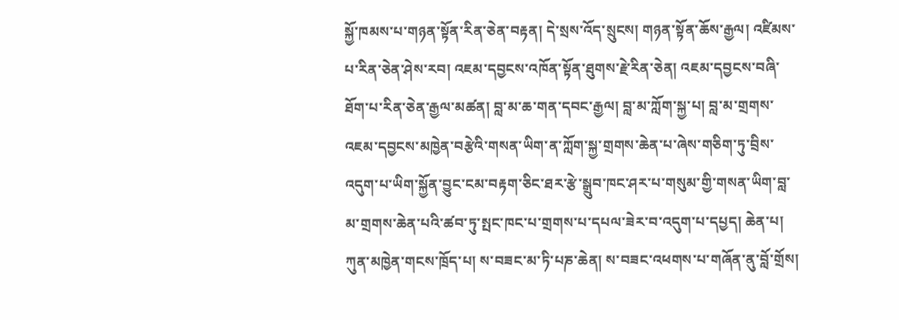སྐྱོ་ཁམས་པ་གཉན་སྟོན་རིན་ཅེན་བརྟན། དེ་སྲས་འོད་སྲུངས། གཉན་སྟོན་ཆོས་རྒྱལ། འཛིམས་པ་རིན་ཅེན་ཤེས་རབ། འཇམ་དབྱངས་འཁོན་སྟོན་ཐུགས་རྗེ་རིན་ཅེན། འཇམ་དབྱངས་བཞི་ཐོག་པ་རིན་ཅེན་རྒྱལ་མཚན། བླ་མ་ཆ་གན་དབང་རྒྱལ། བླ་མ་ཀློག་སྐྱ་པ། བླ་མ་གྲགས་འཇམ་དབྱངས་མཁྱེན་བརྩེའི་གསན་ཡིག་ན་ཀློག་སྐྱ་གྲགས་ཆེན་པ་ཞེས་གཅིག་ཏུ་བྲིས་འདུག་པ་ཡིག་སྐྱོན་བྱུང་ངམ་བརྟག་ཅིང་ཐར་རྩེ་སྒྲུབ་ཁང་ཤར་པ་གསུམ་གྱི་གསན་ཡིག་བླ་མ་གྲགས་ཆེན་པའི་ཚབ་ཏུ་སྤང་ཁང་པ་གྲགས་པ་དཔལ་ཟེར་བ་འདུག་པ་དཔྱད། ཆེན་པ། ཀུན་མཁྱེན་གངས་ཁྲོད་པ། ས་བཟང་མ་ཏི་པཎ་ཆེན། ས་བཟང་འཕགས་པ་གཞོན་ནུ་བློ་གྲོས།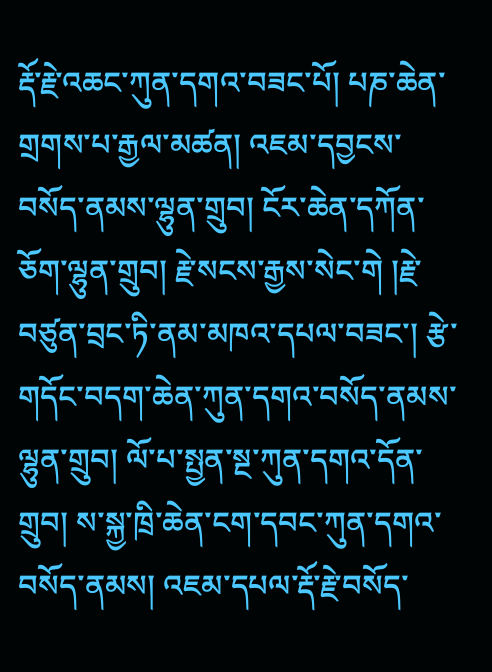རྡོ་རྗེ་འཆང་ཀུན་དགའ་བཟང་པོ། པཎ་ཆེན་གྲགས་པ་རྒྱལ་མཚན། འཇམ་དབྱངས་བསོད་ནམས་ལྷུན་གྲུབ། ངོར་ཆེན་དཀོན་ཅོག་ལྷུན་གྲུབ། རྗེ་སངས་རྒྱས་སེང་གེ །རྗེ་བཙུན་བྲང་ཏི་ནམ་མཁའ་དཔལ་བཟང་། རྩེ་གདོང་བདག་ཆེན་ཀུན་དགའ་བསོད་ནམས་ལྷུན་གྲུབ། ལོ་པ་སྤྱན་སྔ་ཀུན་དགའ་དོན་གྲུབ། ས་སྐྱ་ཁྲི་ཆེན་ངག་དབང་ཀུན་དགའ་བསོད་ནམས། འཇམ་དཔལ་རྡོ་རྗེ་བསོད་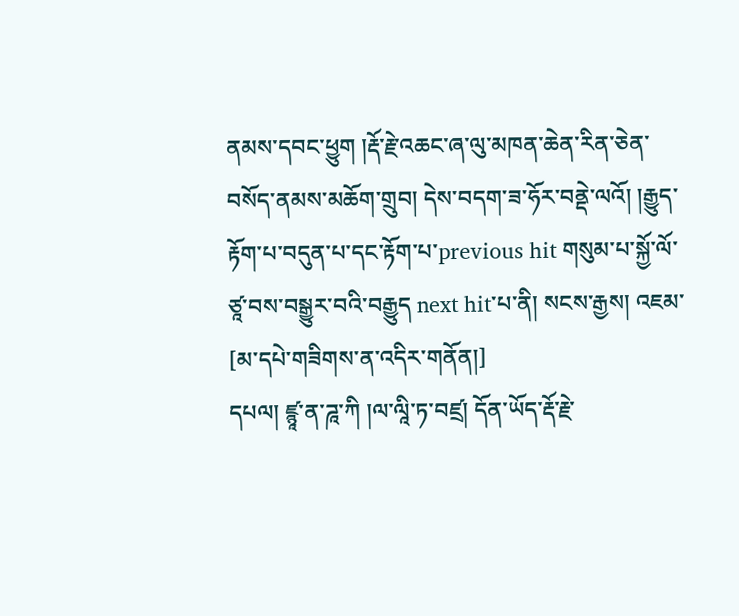ནམས་དབང་ཕྱུག །རྡོ་རྗེ་འཆང་ཞ་ལུ་མཁན་ཆེན་རིན་ཅེན་བསོད་ནམས་མཆོག་གྲུབ། དེས་བདག་ཟ་ཧོར་བནྡེ་ལའོ། །རྒྱུད་རྟོག་པ་བདུན་པ་དང་རྟོག་པ་previous hit གསུམ་པ་སྐྱོ་ལོ་ཙཱ་བས་བསྒྱུར་བའི་བརྒྱུད next hit་པ་ནི། སངས་རྒྱས། འཇམ་
[མ་དཔེ་གཟིགས་ན་འདིར་གནོན།]
དཔལ། ཛྙཱ་ན་ཌཱ་ཀི །ལ་ལཱི་ཏ་བཛྲ། དོན་ཡོད་རྡོ་རྗེ་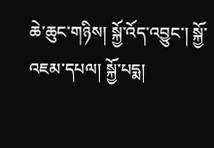ཆེ་ཆུང་གཉིས། སྐྱོ་འོད་འབྱུང་། སྐྱོ་འཇམ་དཔལ། སྐྱོ་པདྨ།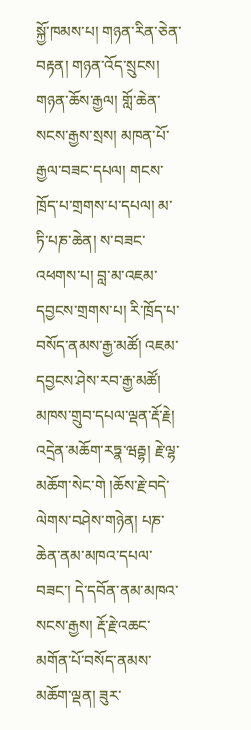སྐྱོ་ཁམས་པ། གཉན་རིན་ཅེན་བརྟན། གཉན་འོད་སྲུངས། གཉན་ཆོས་རྒྱལ། གློ་ཆེན་སངས་རྒྱས་སྲས། མཁན་པོ་རྒྱལ་བཟང་དཔལ། གངས་ཁྲོད་པ་གྲགས་པ་དཔལ། མ་ཏི་པཎ་ཆེན། ས་བཟང་འཕགས་པ། བླ་མ་འཇམ་དབྱངས་གྲགས་པ། རི་ཁྲོད་པ་བསོད་ནམས་རྒྱ་མཚོ། འཇམ་དབྱངས་ཤེས་རབ་རྒྱ་མཚོ། མཁས་གྲུབ་དཔལ་ལྡན་རྡོ་རྗེ། འདྲེན་མཆོག་རཏྣ་ཝརྦྷ། རྗེ་ལྷ་མཆོག་སེང་གེ །ཆོས་རྗེ་བདེ་ལེགས་བཤེས་གཉེན། པཎ་ཆེན་ནམ་མཁའ་དཔལ་བཟང་། དེ་དབོན་ནམ་མཁའ་སངས་རྒྱས། རྡོ་རྗེ་འཆང་མགོན་པོ་བསོད་ནམས་མཆོག་ལྡན། ཟུར་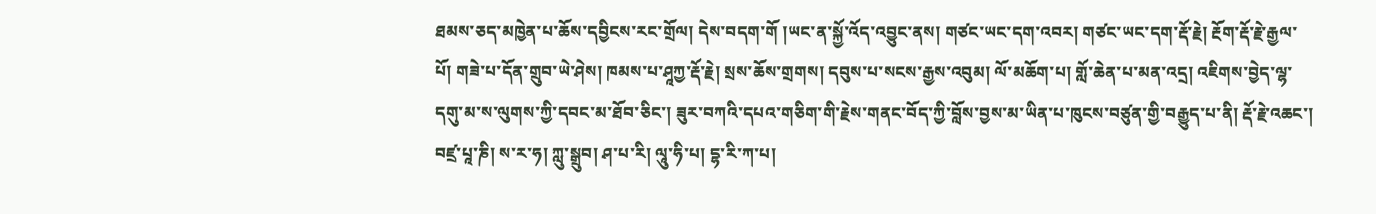ཐམས་ཅད་མཁྱེན་པ་ཆོས་དབྱིངས་རང་གྲོལ། དེས་བདག་གོ །ཡང་ན་སྐྱོ་འོད་འབྱུང་ནས། གཙང་ཡང་དག་འབར། གཙང་ཡང་དག་རྡོ་རྗེ། རྔོག་རྡོ་རྗེ་རྒྱལ་པོ། གཟེ་པ་དོན་གྲུབ་ཡེ་ཤེས། ཁམས་པ་ཤཱཀྱ་རྡོ་རྗེ། སྲས་ཆོས་གྲགས། དབུས་པ་སངས་རྒྱས་འབུམ། ལོ་མཆོག་པ། གློ་ཆེན་པ་མན་འདྲ། འཇིགས་བྱེད་ལྷ་དགུ་མ་ས་ལུགས་ཀྱི་དབང་མ་ཐོབ་ཅིང་། ཟུར་བཀའི་དཔའ་གཅིག་གི་རྗེས་གནང་བོད་ཀྱི་བློས་བྱས་མ་ཡིན་པ་ཁུངས་བཙུན་གྱི་བརྒྱུད་པ་ནི། རྡོ་རྗེ་འཆང་། བཛྲ་པཱ་ཎི། ས་ར་ཧ། ཀླུ་སྒྲུབ། ཤ་པ་རི། ལཱུ་ཧི་པ། དྷ་རི་ཀ་པ།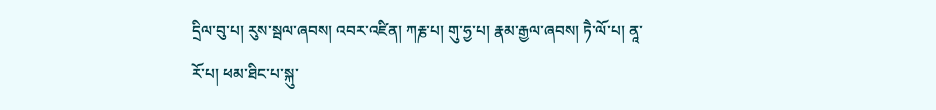དྲིལ་བུ་པ། རུས་སྦལ་ཞབས། འབར་འཛིན། ཀརྞ་པ། གུ་ཧྱ་པ། རྣམ་རྒྱལ་ཞབས། ཏཻ་ལོ་པ། ནཱ་རོ་པ། ཕམ་ཐིང་པ་སྐུ་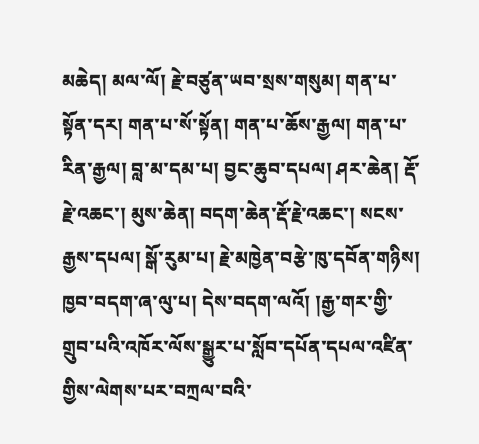མཆེད། མལ་ལོ། རྗེ་བཙུན་ཡབ་སྲས་གསུམ། གན་པ་སྟོན་དར། གན་པ་སོ་སྟོན། གན་པ་ཆོས་རྒྱལ། གན་པ་རིན་རྒྱལ། བླ་མ་དམ་པ། བྱང་ཆུབ་དཔལ། ཤར་ཆེན། རྡོ་རྗེ་འཆང་། མུས་ཆེན། བདག་ཆེན་རྡོ་རྗེ་འཆང་། སངས་རྒྱས་དཔལ། སྒོ་རུམ་པ། རྗེ་མཁྱེན་བརྩེ་ཁུ་དབོན་གཉིས། ཁྱབ་བདག་ཞ་ལུ་པ། དེས་བདག་ལའོ། །རྒྱ་གར་གྱི་གྲུབ་པའི་འཁོར་ལོས་སྒྱུར་པ་སློབ་དཔོན་དཔལ་འཛིན་གྱིས་ལེགས་པར་བཀྲལ་བའི་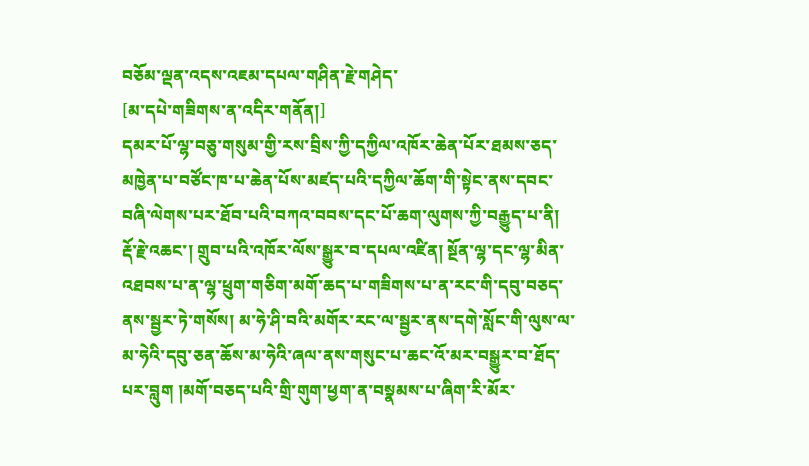བཅོམ་ལྡན་འདས་འཇམ་དཔལ་གཤིན་རྗེ་གཤེད་
[མ་དཔེ་གཟིགས་ན་འདིར་གནོན།]
དམར་པོ་ལྷ་བཅུ་གསུམ་གྱི་རས་བྲིས་ཀྱི་དཀྱིལ་འཁོར་ཆེན་པོར་ཐམས་ཅད་མཁྱེན་པ་བཙོང་ཁ་པ་ཆེན་པོས་མཛད་པའི་དཀྱིལ་ཆོག་གི་སྟེང་ནས་དབང་བཞི་ལེགས་པར་ཐོབ་པའི་བཀའ་བབས་དང་པོ་ཆག་ལུགས་ཀྱི་བརྒྱུད་པ་ནི། རྡོ་རྗེ་འཆང་། གྲུབ་པའི་འཁོར་ལོས་སྒྱུར་བ་དཔལ་འཛིན། སྔོན་ལྷ་དང་ལྷ་མིན་འཐབས་པ་ན་ལྷ་ཕྲུག་གཅིག་མགོ་ཆད་པ་གཟིགས་པ་ན་རང་གི་དབུ་བཅད་ནས་སྦྱར་ཏེ་གསོས། མ་ཧེ་ཤི་བའི་མགོར་རང་ལ་སྦྱར་ནས་དགེ་སློང་གི་ལུས་ལ་མ་ཧེའི་དབུ་ཅན་ཆོས་མ་ཧེའི་ཞལ་ནས་གསུང་པ་ཆང་འོ་མར་བསྒྱུར་བ་ཐོད་པར་བླུག །མགོ་བཅད་པའི་གྲི་གུག་ཕྱག་ན་བསྣམས་པ་ཞིག་རི་མོར་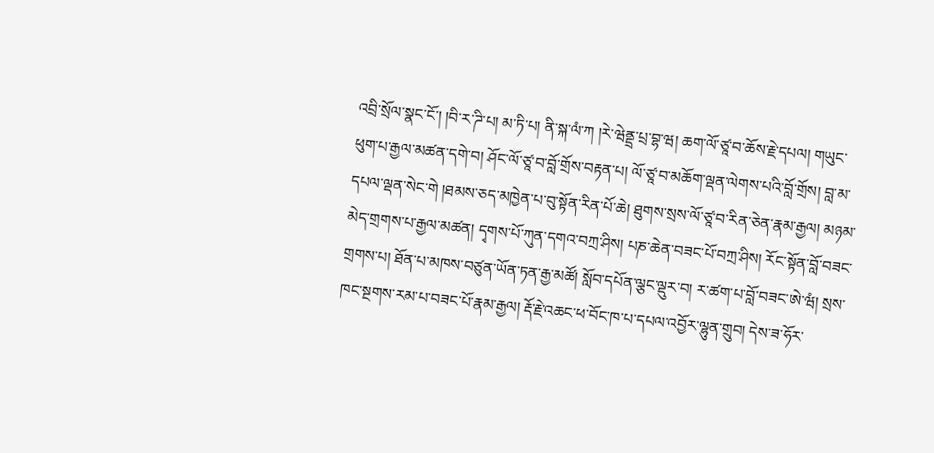འབྲི་སྲོལ་སྣང་ངོ་། །བི་ར་ཌི་པ། མ་ཏི་པ། ནི་སྐ་ལཾ་ཀ །རེ་ཝེནྡྲ་པྲ་བྷ་ཝ། ཆག་ལོ་ཙཱ་བ་ཆོས་རྗེ་དཔལ། གཡུང་ཕུག་པ་རྒྱལ་མཚན་དགེ་བ། ཤོང་ལོ་ཙཱ་བ་བློ་གྲོས་བརྟན་པ། ལོ་ཙཱ་བ་མཆོག་ལྡན་ལེགས་པའི་བློ་གྲོས། བླ་མ་དཔལ་ལྡན་སེང་གེ །ཐམས་ཅད་མཁྱེན་པ་བུ་སྟོན་རིན་པོ་ཆེ། ཐུགས་སྲས་ལོ་ཙཱ་བ་རིན་ཅེན་རྣམ་རྒྱལ། མཉམ་མེད་གྲགས་པ་རྒྱལ་མཚན། དྭགས་པོ་ཀུན་དགའ་བཀྲ་ཤིས། པཎ་ཆེན་བཟང་པོ་བཀྲ་ཤིས། རོང་སྟོན་བློ་བཟང་གྲགས་པ། ཐོན་པ་མཁས་བཙུན་ཡོན་ཏན་རྒྱ་མཚོ། སློབ་དཔོན་ལྕང་ལྡུར་བ། ར་ཚག་པ་བློ་བཟང་ཨེ་ཝཾ། སྲས་ཁང་སྔགས་རམ་པ་བཟང་པོ་རྣམ་རྒྱལ། རྡོ་རྗེ་འཆང་ཕ་བོང་ཁ་པ་དཔལ་འབྱོར་ལྷུན་གྲུབ། དེས་ཟ་ཧོར་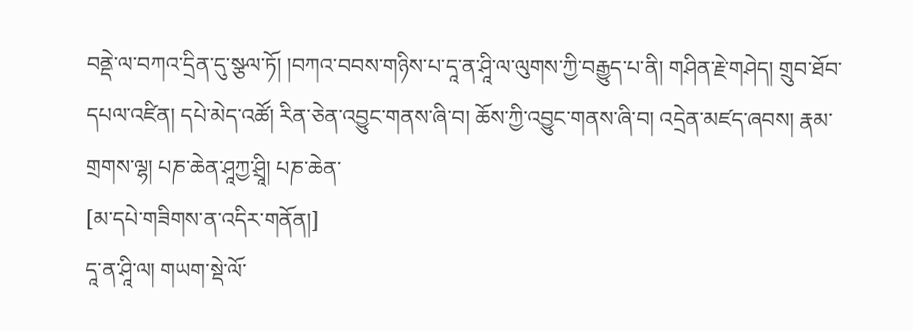བནྡེ་ལ་བཀའ་དྲིན་དུ་སྩལ་ཏོ། །བཀའ་བབས་གཉིས་པ་དཱ་ན་ཤཱི་ལ་ལུགས་ཀྱི་བརྒྱུད་པ་ནི། གཤིན་རྗེ་གཤེད། གྲུབ་ཐོབ་དཔལ་འཛིན། དཔེ་མེད་འཚོ། རིན་ཅེན་འབྱུང་གནས་ཞི་བ། ཆོས་ཀྱི་འབྱུང་གནས་ཞི་བ། འདྲེན་མཛད་ཞབས། རྣམ་གྲགས་ལྷ། པཎ་ཆེན་ཤཱཀྱ་ཤྲཱི། པཎ་ཆེན་
[མ་དཔེ་གཟིགས་ན་འདིར་གནོན།]
དཱ་ན་ཤཱི་ལ། གཡག་སྡེ་ལོ་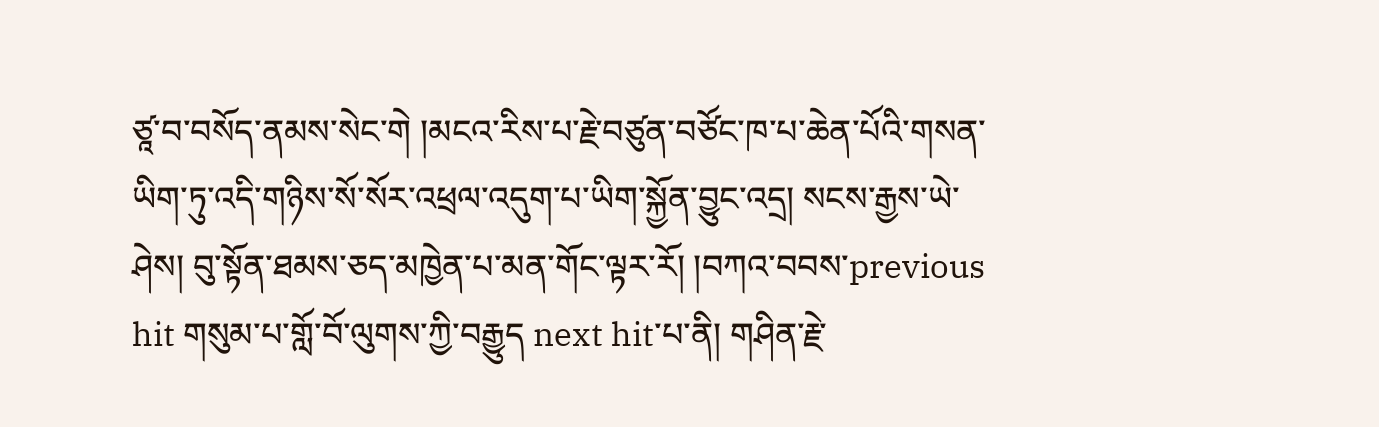ཙཱ་བ་བསོད་ནམས་སེང་གེ །མངའ་རིས་པ་རྗེ་བཙུན་བཙོང་ཁ་པ་ཆེན་པོའི་གསན་ཡིག་ཏུ་འདི་གཉིས་སོ་སོར་འཕྲལ་འདུག་པ་ཡིག་སྐྱོན་བྱུང་འདྲ། སངས་རྒྱས་ཡེ་ཤེས། བུ་སྟོན་ཐམས་ཅད་མཁྱེན་པ་མན་གོང་ལྟར་རོ། །བཀའ་བབས་previous hit གསུམ་པ་གློ་བོ་ལུགས་ཀྱི་བརྒྱུད next hit་པ་ནི། གཤིན་རྗེ་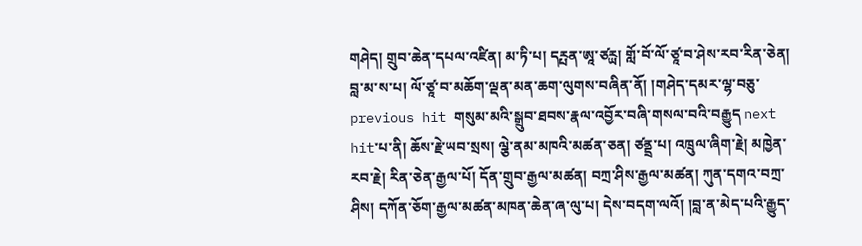གཤེད། གྲུབ་ཆེན་དཔལ་འཛིན། མ་ཏི་པ། དཪྤན་ཨཱ་ཙཪྻ། གློ་བོ་ལོ་ཙཱ་བ་ཤེས་རབ་རིན་ཅེན། བླ་མ་ས་པ། ལོ་ཙཱ་བ་མཆོག་ལྡན་མན་ཆག་ལུགས་བཞིན་ནོ། །གཤེད་དམར་ལྷ་བཅུ་previous hit གསུམ་མའི་སྒྲུབ་ཐབས་རྣལ་འབྱོར་བཞི་གསལ་བའི་བརྒྱུད next hit་པ་ནི། ཆོས་རྗེ་ཡབ་སྲས། ལྕེ་ནམ་མཁའི་མཚན་ཅན། ཙནྡྲ་པ། འཁྲུལ་ཞིག་རྗེ། མཁྱེན་རབ་རྗེ། རིན་ཅེན་རྒྱལ་པོ། དོན་གྲུབ་རྒྱལ་མཚན། བཀྲ་ཤིས་རྒྱལ་མཚན། ཀུན་དགའ་བཀྲ་ཤིས། དཀོན་ཅོག་རྒྱལ་མཚན་མཁན་ཆེན་ཞ་ལུ་པ། དེས་བདག་ལའོ། །བླ་ན་མེད་པའི་རྒྱུད་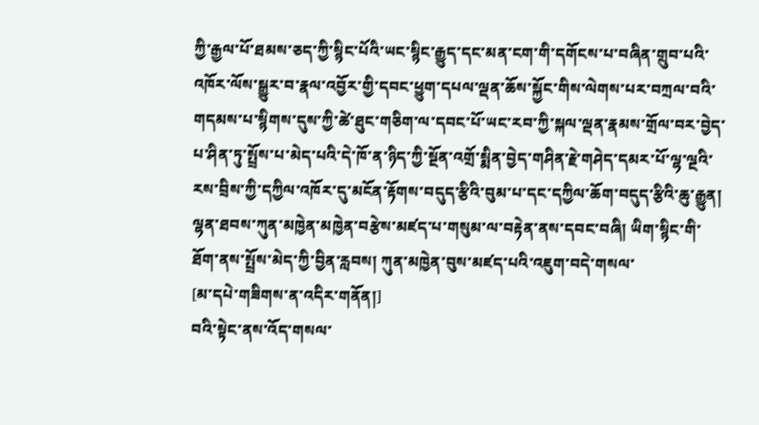ཀྱི་རྒྱལ་པོ་ཐམས་ཅད་ཀྱི་སྙིང་པོའི་ཡང་སྙིང་རྒྱུད་དང་མན་ངག་གི་དགོངས་པ་བཞིན་གྲུབ་པའི་འཁོར་ལོས་སྒྱུར་བ་རྣལ་འབྱོར་གྱི་དབང་ཕྱུག་དཔལ་ལྡན་ཆོས་སྐྱོང་གིས་ལེགས་པར་བཀྲལ་བའི་གདམས་པ་སྙིགས་དུས་ཀྱི་ཚེ་ཐུང་གཅིག་ལ་དབང་པོ་ཡང་རབ་ཀྱི་སྐལ་ལྡན་རྣམས་གྲོལ་བར་བྱེད་པ་ཤིན་ཏུ་སྤྲོས་པ་མེད་པའི་དེ་ཁོ་ན་ཉིད་ཀྱི་སྔོན་འགྲོ་སྨིན་བྱེད་གཤིན་རྗེ་གཤེད་དམར་པོ་ལྷ་ལྔའི་རས་བྲིས་ཀྱི་དཀྱིལ་འཁོར་དུ་མངོན་རྟོགས་བདུད་རྩིའི་བུམ་པ་དང་དཀྱིལ་ཆོག་བདུད་རྩིའི་ཆུ་རྒྱུན། ལྷན་ཐབས་ཀུན་མཁྱེན་མཁྱེན་བརྩེས་མཛད་པ་གསུམ་ལ་བརྟེན་ནས་དབང་བཞི། ཡིག་སྙིང་གི་ཐོག་ནས་སྤྲོས་མེད་ཀྱི་བྱིན་རླབས། ཀུན་མཁྱེན་བུས་མཛད་པའི་འཇུག་བདེ་གསལ་
[མ་དཔེ་གཟིགས་ན་འདིར་གནོན།]
བའི་སྟེང་ནས་འོད་གསལ་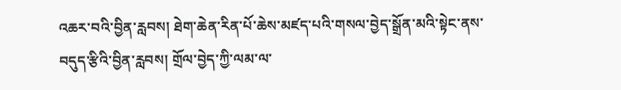འཆར་བའི་བྱིན་རླབས། ཐེག་ཆེན་རིན་པོ་ཆེས་མཛད་པའི་གསལ་བྱེད་སྒྲོན་མའི་སྟེང་ནས་བདུད་རྩིའི་བྱིན་རླབས། གྲོལ་བྱེད་ཀྱི་ལམ་ལ་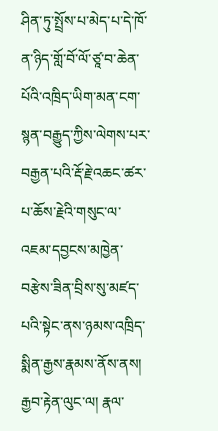ཤིན་ཏུ་སྤྲོས་པ་མེད་པ་དེ་ཁོ་ན་ཉིད་གློ་བོ་ལོ་ཙཱ་བ་ཆེན་པོའི་འཁྲིད་ཡིག་མན་ངག་སྙན་བརྒྱུད་ཀྱིས་ལེགས་པར་བརྒྱན་པའི་རྡོ་རྗེ་འཆང་ཚར་པ་ཆོས་རྗེའི་གསུང་ལ་འཇམ་དབྱངས་མཁྱེན་བརྩེས་ཟིན་བྲིས་སུ་མཛད་པའི་སྟེང་ནས་ཉམས་འཁྲིད་སྨིན་རྒྱས་རྣམས་ནོས་ནས། རྒྱབ་རྟེན་ལུང་ལ། རྣལ་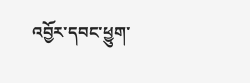འབྱོར་དབང་ཕྱུག་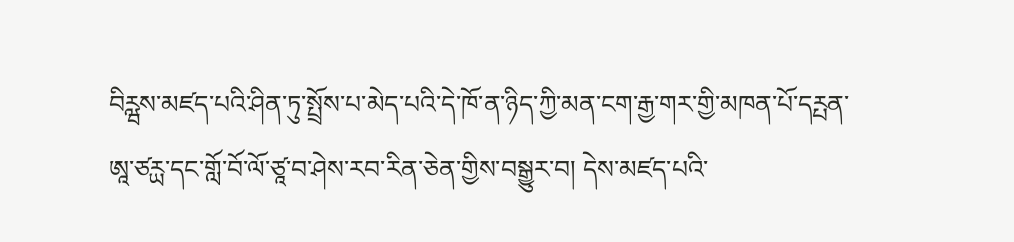བིཪྺས་མཛད་པའི་ཤིན་ཏུ་སྤྲོས་པ་མེད་པའི་དེ་ཁོ་ན་ཉིད་ཀྱི་མན་ངག་རྒྱ་གར་གྱི་མཁན་པོ་དཪྤན་ཨཱ་ཙཪྻ་དང་གློ་བོ་ལོ་ཙཱ་བ་ཤེས་རབ་རིན་ཅེན་གྱིས་བསྒྱུར་བ། དེས་མཛད་པའི་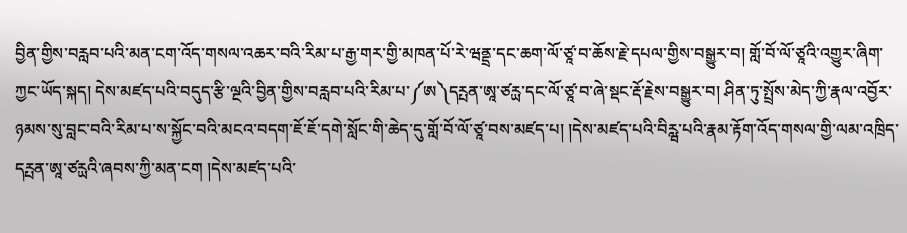བྱིན་གྱིས་བརླབ་པའི་མན་ངག་འོད་གསལ་འཆར་བའི་རིམ་པ་རྒྱ་གར་གྱི་མཁན་པོ་རེ་ཝནྡྲ་དང་ཆག་ལོ་ཙཱ་བ་ཆོས་རྗེ་དཔལ་གྱིས་བསྒྱུར་བ། གློ་བོ་ལོ་ཙཱའི་འགྱུར་ཞིག་ཀྱང་ཡོད་སྐད། དེས་མཛད་པའི་བདུད་རྩི་ལྔའི་བྱིན་གྱིས་བརླབ་པའི་རིམ་པ་༼ཨ༽དཪྤན་ཨཱ་ཙཪྻ་དང་ལོ་ཙཱ་བ་ཞེ་སྡང་རྡོ་རྗེས་བསྒྱུར་བ། ཤིན་ཏུ་སྤྲོས་མེད་ཀྱི་རྣལ་འབྱོར་ཉམས་སུ་བླང་བའི་རིམ་པ་ས་སྐྱོང་བའི་མངའ་བདག་ཇོ་ཇོ་དགེ་སློང་གི་ཆེད་དུ་གློ་བོ་ལོ་ཙཱ་བས་མཛད་པ། །དེས་མཛད་པའི་བིཪྺ་པའི་རྣམ་རྟོག་འོད་གསལ་གྱི་ལམ་འཁྲིད་དཪྤན་ཨཱ་ཙཪྻའི་ཞབས་ཀྱི་མན་ངག །དེས་མཛད་པའི་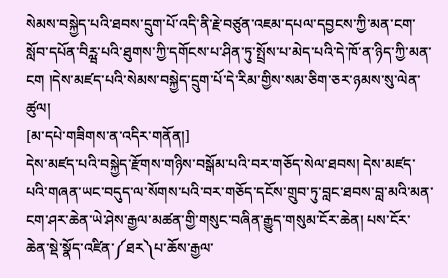སེམས་བསྐྱེད་པའི་ཐབས་དྲུག་པོ་འདི་ནི་རྗེ་བཙུན་འཇམ་དཔལ་དབྱངས་ཀྱི་མན་ངག་སློབ་དཔོན་བིཪྺ་པའི་ཐུགས་ཀྱི་དགོངས་པ་ཤིན་ཏུ་སྤྲོས་པ་མེད་པའི་དེ་ཁོ་ན་ཉིད་ཀྱི་མན་ངག །དེས་མཛད་པའི་སེམས་བསྐྱེད་དྲུག་པོ་དེ་རིམ་གྱིས་སམ་ཅིག་ཅར་ཉམས་སུ་ལེན་ཚུལ།
[མ་དཔེ་གཟིགས་ན་འདིར་གནོན།]
དེས་མཛད་པའི་བསྐྱེད་རྫོགས་གཉིས་བསྒོམ་པའི་བར་གཅོད་སེལ་ཐབས། དེས་མཛད་པའི་གཞན་ཡང་བདུད་ལ་སོགས་པའི་བར་གཅོད་དངོས་གྲུབ་ཏུ་བླང་ཐབས་བླ་མའི་མན་ངག་ཤར་ཆེན་ཡེ་ཤེས་རྒྱལ་མཚན་གྱི་གསུང་བཞིན་རྒྱུད་གསུམ་ངོར་ཆེན། པས་ངོར་ཆེན་སྡེ་སྣོད་འཛིན་༼ཐར༽པ་ཆོས་རྒྱལ་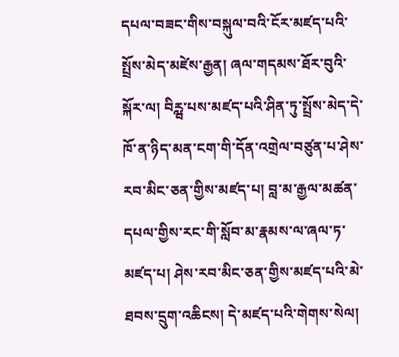དཔལ་བཟང་གིས་བསྐུལ་བའི་ངོར་མཛད་པའི་སྤྲོས་མེད་མཛེས་རྒྱན། ཞལ་གདམས་ཐོར་བུའི་སྐོར་ལ། བིཪྺ་པས་མཛད་པའི་ཤིན་ཏུ་སྤྲོས་མེད་དེ་ཁོ་ན་ཉིད་མན་ངག་གི་དོན་འགྲེལ་བཙུན་པ་ཤེས་རབ་མིང་ཅན་གྱིས་མཛད་པ། བླ་མ་རྒྱལ་མཚན་དཔལ་གྱིས་རང་གི་སློབ་མ་རྣམས་ལ་ཞལ་ཏ་མཛད་པ། ཤེས་རབ་མིང་ཅན་གྱིས་མཛད་པའི་མེ་ཐབས་དྲུག་འཆིངས། དེ་མཛད་པའི་གེགས་སེལ།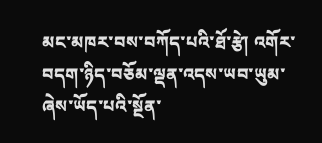མང་མཁར་བས་བཀོད་པའི་ཐོ་རྩེ། འགོར་བདག་ཉིད་བཅོམ་ལྡན་འདས་ཡབ་ཡུམ་ཞེས་ཡོད་པའི་སྔོན་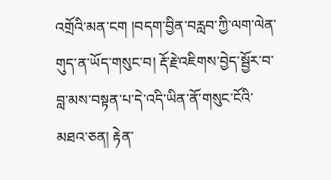འགྲོའི་མན་ངག །བདག་བྱིན་བརླབ་ཀྱི་ལག་ལེན་གུད་ན་ཡོད་གསུང་བ། རྡོ་རྗེ་འཇིགས་བྱེད་སྦྱོར་བ་བླ་མས་བསྟན་པ་དེ་འདི་ཡིན་ནོ་གསུང་ངོའི་མཐའ་ཅན། རྟེན་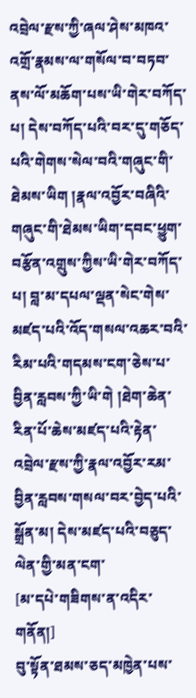འབྲེལ་རྫས་ཀྱི་ཞལ་ཤེས་མཁའ་འགྲོ་རྣམས་ལ་གསོལ་བ་བཏབ་ནས་ལོ་མཆོག་པས་ཡི་གེར་བཀོད་པ། དེས་བཀོད་པའི་བར་དུ་གཅོད་པའི་གེགས་སེལ་བའི་གཞུང་གི་ཐེམས་ཡིག །རྣལ་འབྱོར་བཞིའི་གཞུང་གི་ཐེམས་ཡིག་དབང་ཕྱུག་བརྩོན་འགྲུས་ཀྱིས་ཡི་གེར་བཀོད་པ། བླ་མ་དཔལ་ལྡན་སེང་གེས་མཛད་པའི་འོད་གསལ་འཆར་བའི་རིམ་པའི་གདམས་ངག་ཅེས་པ་བྱིན་རླབས་ཀྱི་ཡི་གེ །ཐེག་ཆེན་རིན་པོ་ཆེས་མཛད་པའི་རྟེན་འབྲེལ་རྫས་ཀྱི་རྣལ་འབྱོར་རམ་བྱིན་རླབས་གསལ་བར་བྱེད་པའི་སྒྲོན་མ། དེས་མཛད་པའི་བཅུད་ལེན་གྱི་མན་ངག་
[མ་དཔེ་གཟིགས་ན་འདིར་གནོན།]
བུ་སྟོན་ཐམས་ཅད་མཁྱེན་པས་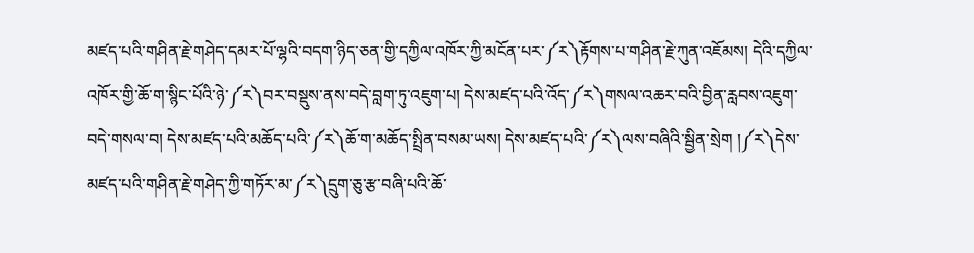མཛད་པའི་གཤིན་རྗེ་གཤེད་དམར་པོ་ལྷའི་བདག་ཉིད་ཅན་གྱི་དཀྱིལ་འཁོར་ཀྱི་མངོན་པར་༼ར༽རྟོགས་པ་གཤིན་རྗེ་ཀུན་འཇོམས། དེའི་དཀྱིལ་འཁོར་གྱི་ཆོ་ག་སྙིང་པོའི་ཉེ་༼ར༽བར་བསྡུས་ནས་བདེ་བླག་ཏུ་འཇུག་པ། དེས་མཛད་པའི་འོད་༼ར༽གསལ་འཆར་བའི་བྱིན་རླབས་འཇུག་བདེ་གསལ་བ། དེས་མཛད་པའི་མཆོད་པའི་༼ར༽ཆོ་ག་མཆོད་སྤྲིན་བསམ་ཡས། དེས་མཛད་པའི་༼ར༽ལས་བཞིའི་སྦྱིན་སྲེག །༼ར༽དེས་མཛད་པའི་གཤིན་རྗེ་གཤེད་ཀྱི་གཏོར་མ་༼ར༽དྲུག་ཅུ་རྩ་བཞི་པའི་ཆོ་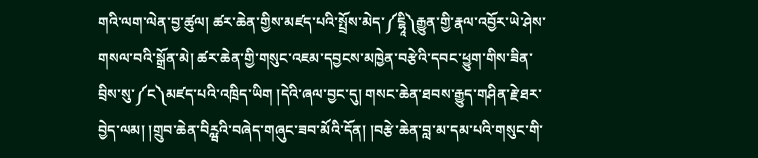གའི་ལག་ལེན་བྱ་ཚུལ། ཚར་ཆེན་གྱིས་མཛད་པའི་སྤྲོས་མེད་༼ངྷཱི༽རྒྱུན་གྱི་རྣལ་འབྱོར་ཡེ་ཤེས་གསལ་བའི་སྒྲོན་མེ། ཚར་ཆེན་གྱི་གསུང་འཇམ་དབྱངས་མཁྱེན་བརྩེའི་དབང་ཕྱུག་གིས་ཟིན་བྲིས་སུ་༼ང༽མཛད་པའི་འཁྲིད་ཡིག །དེའི་ཞལ་བྱང་དུ། གསང་ཆེན་ཐབས་རྒྱུད་གཤིན་རྗེ་ཐར་བྱེད་ལམ། །གྲུབ་ཆེན་བིཪྺའི་བཞེད་གཞུང་ཟབ་མོའི་དོན། །བརྩེ་ཆེན་བླ་མ་དམ་པའི་གསུང་གི་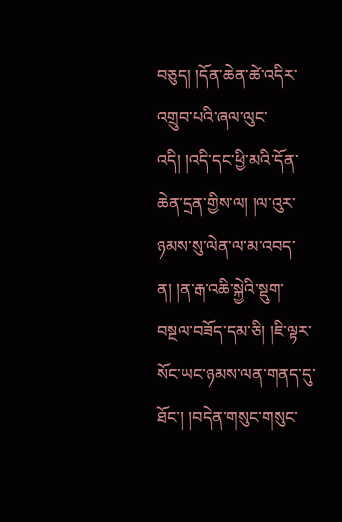བཅུད། །དོན་ཆེན་ཚེ་འདིར་འགྲུབ་པའི་ཞལ་ལུང་འདི། །འདི་དང་ཕྱི་མའི་དོན་ཆེན་དྲན་གྱིས་ལ། །ལ་འུར་ཉམས་སུ་ལེན་ལ་མ་འབད་ན། །ན་རྒ་འཆི་སྐྱེའི་སྡུག་བསྔལ་བཟོད་དམ་ཅི། །ཇི་ལྟར་སོང་ཡང་ཉམས་ལན་གནད་དུ་ཐོང་། །བདེན་གསུང་གསུང་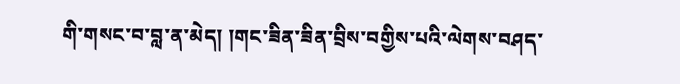གི་གསང་བ་བླ་ན་མེད། །གང་ཟིན་ཟིན་བྲིས་བགྱིས་པའི་ལེགས་བཤད་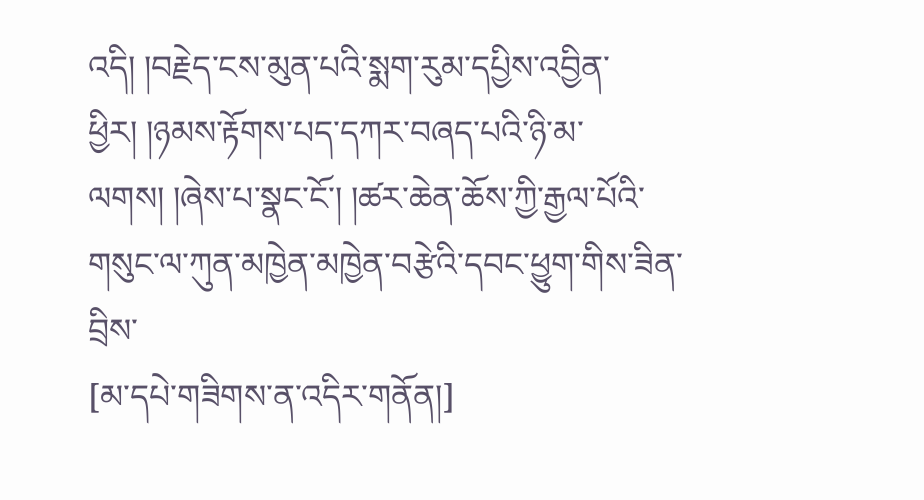འདི། །བརྗེད་ངས་མུན་པའི་སྨག་རུམ་དཔྱིས་འབྱིན་ཕྱིར། །ཉམས་རྟོགས་པད་དཀར་བཞད་པའི་ཉི་མ་ལགས། །ཞེས་པ་སྣང་ངོ་། །ཚར་ཆེན་ཆོས་ཀྱི་རྒྱལ་པོའི་གསུང་ལ་ཀུན་མཁྱེན་མཁྱེན་བརྩེའི་དབང་ཕྱུག་གིས་ཟིན་བྲིས་
[མ་དཔེ་གཟིགས་ན་འདིར་གནོན།]